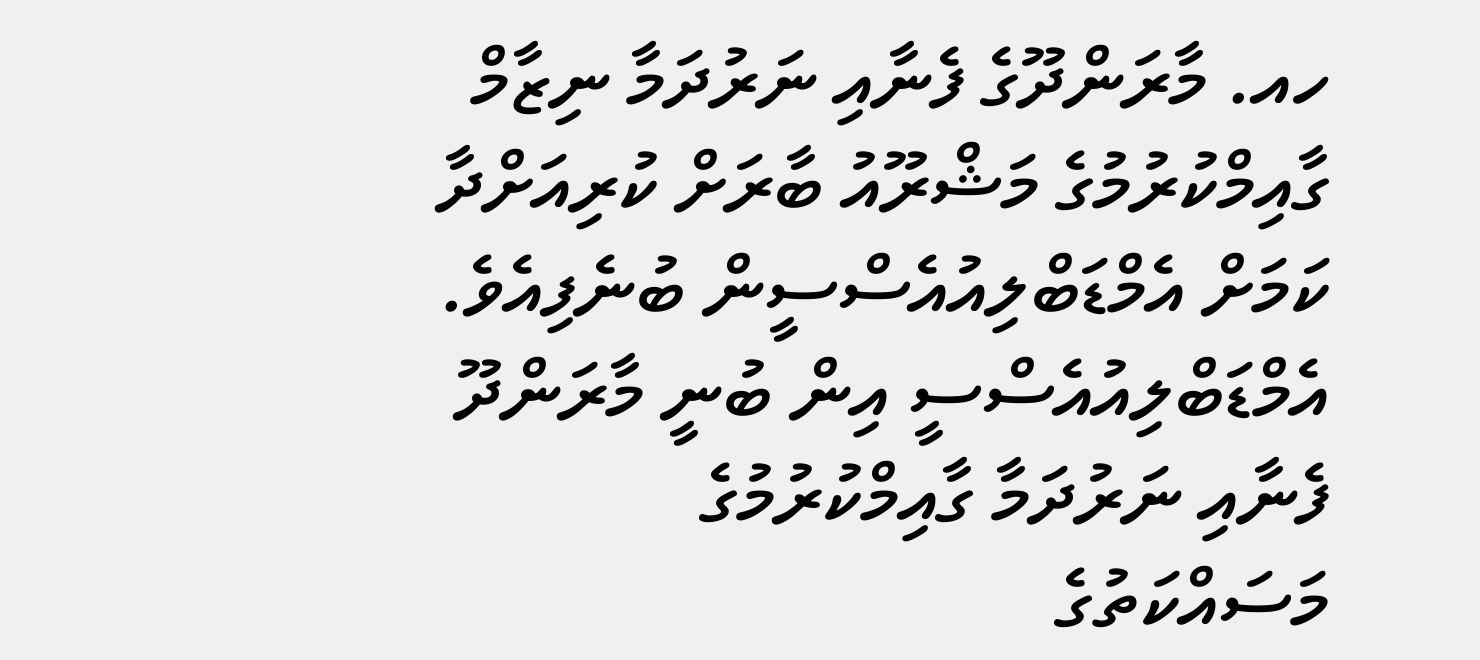ހއ. މާރަންދޫގެ ފެނާއި ނަރުދަމާ ނިޒާމް ގާއިމްކުރުމުގެ މަޝްރޫއު ބާރަށް ކުރިއަށްދާ ކަމަށް އެމްޑަބްލިއުއެސްސީން ބުނެފިއެވެ.
އެމްޑަބްލިއުއެސްސީ އިން ބުނީ މާރަންދޫ ފެނާއި ނަރުދަމާ ގާއިމްކުރުމުގެ މަސައްކަތުގެ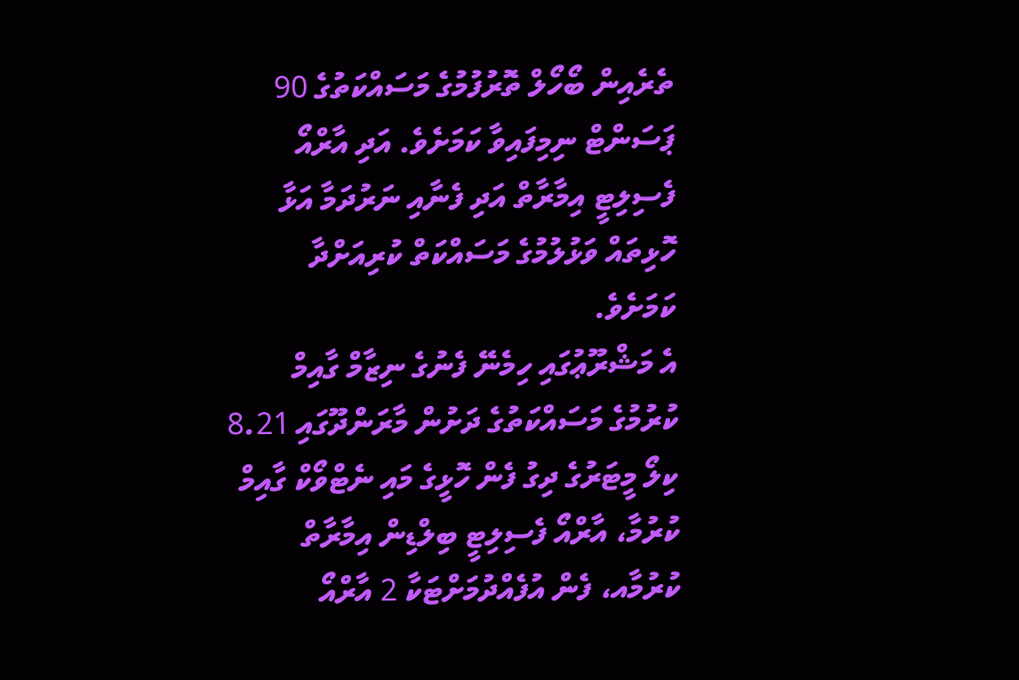ތެރެއިން ބޯހޯލް ތޮރުފުމުގެ މަސައްކަތުގެ 90 ޕަސަންޓް ނިމިފައިވާ ކަމަށެވެ. އަދި އާރްއޯ ފެސިލިޓީ އިމާރާތް އަދި ފެނާއި ނަރުދަމާ އަޅާ ހޮޅިތައް ވަޅުލުމުގެ މަސައްކަތް ކުރިއަށްދާ ކަމަށެވެ.
އެ މަޝްރޫޢުގައި ހިމެނޭ ފެނުގެ ނިޒާމް ގާއިމް ކުރުމުގެ މަސައްކަތުގެ ދަށުން މާރަންދޫގައި 8.21 ކިލޯ މީޓަރުގެ ދިގު ފެން ހޮޅީގެ މައި ނެޓްވޯކް ގާއިމް ކުރުމާ، އާރްއޯ ފެސިލިޓީ ބިލްޑިން އިމާރާތް ކުރުމާއ، ފެން އުފެއްދުމަށްޓަކާ 2 އާރްއޯ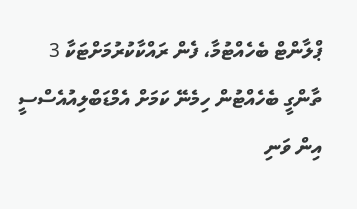ޕްލާންޓް ބެހެއްޓުމާ، ފެން ރައްކާކުރުމަށްޓަކާ 3 ތާންގީ ބެހެއްޓުން ހިމެނޭ ކަމަށް އެމްޑަބްލިއުއެސްސީ އިން ވަނި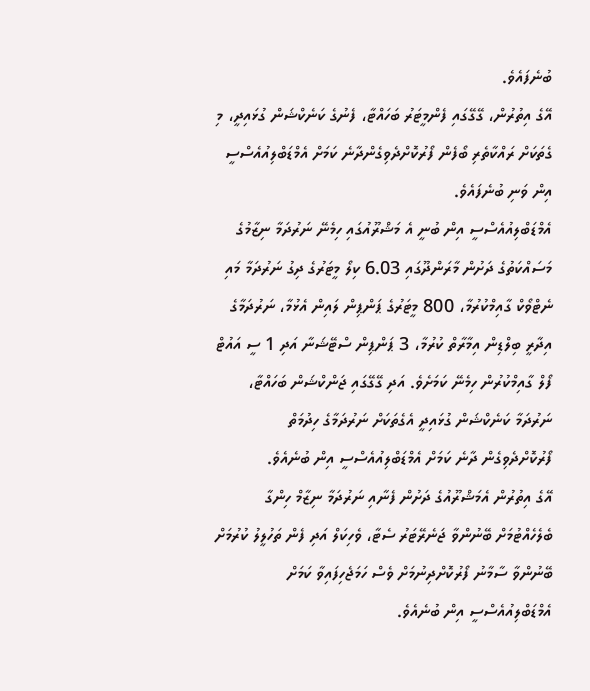ބުނެފައެވެ.
އޭގެ އިތުރުން، ގޭގޭގައި ފެންމީޓަރު ބަހައްޓާ، ފެނުގެ ކަނެކްޝަން ގުޅައިދީ، މި ގެތަކަށް ރައްކާތެރި ބޯފެން ފޯރުކޮށްދެވިގެންދާނެ ކަމަށް އެމްޑަބްލިއުއެސްސީ އިން ވަނި ބުނެފައެވެ.
އެމްޑަބްލިއުއެސްސީ އިން ބުނީ އެ މަޝްރޫއުގައި ހިމެނޭ ނަރުދަމާ ނިޒާމުގެ މަސައްކަތުގެ ދަށުން މާރަންދޫގައި 6.03 ކިލޯ މީޓަރުގެ ދިގު ނަރުދަމާ މައި ނެޓްވޯކް ގާއިމްކުރުމާ، 800 މީޓަރުގެ ޕަންޕިން ލައިން އެޅުމާ، ނަރުދަމާގެ އިދާރީ ބިލްޑިން އިމާރާތް ކުރުމާ، 3 ޕަންޕިން ސްޓޭޝަނާ އަދި 1 ސީ އައުޓް ފޯލް ގާއިމްކުރުން ހިމެނޭ ކަމަށެވެ. އަދި ގޭގޭގައި ޖަންކްޝަން ބަހައްޓާ، ނަރުދަމާ ކަނެކްޝަން ގުޅައިދީ އެގެތަކަށް ނަރުދަމާގެ ހިދުމަތް ފޯރުކޮށްދެވިގެން ދާނެ ކަމަށް އެމްޑަބްލިއުއެސްސީ އިން ބުނެއެވެ.
އޭގެ އިތުރުން އެމަޝްރޫއުގެ ދަށުން ފެނާއި ނަރުދަމާ ނިޒާމް ހިންގާ ބެލެހެއްޓުމަށް ބޭނުންވާ ޖަނެރޭޓަރު ސެޓާ، ވެހިކަލް އަދި ފެން ތަހުލީލު ކުރުމަށް ބޭނުންވާ ސާމާނު ފޯރުކޮށްދިނުމަށް ވެސް ހަމަޖެހިފައިވާ ކަމަށް އެމްޑަބްލިއުއެސްސީ އިން ބުނެއެވެ.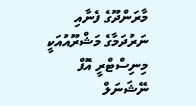މާރަންދޫގެ ފެނާއި ނަރުދަމާގެ މަޝްރޫއުއަކީ މިނިސްޓްރީ އޮފް ނޭޝަނަލް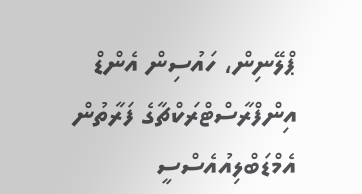ޕްލޭނިން، ހައުސިން އެންޑް އިންފްރާސްޓްރަކްޗާގެ ފަރާތުން އެމްޑަބްލިއުއެސްސީ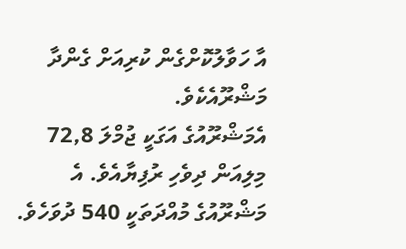އާ ހަވާލުކޮށްގެން ކުރިއަށް ގެންދާ މަޝްރޫއެކެވެ.
އެމަޝްރޫއުގެ އަގަކީ ޖުމްލަ 72,8 މިލިއަން ދިވެހި ރުފިޔާއެވެ. އެ މަޝްރޫއުގެ މުއްދަތަކީ 540 ދުވަހެވެ.